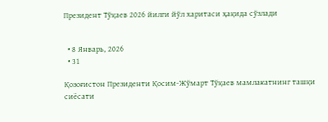Президент Тўқаев 2026 йилги йўл харитаси ҳақида сўзлади


  • 8 Январь, 2026
  • 31

Қозоғистон Президенти Қосим-Жўмарт Тўқаев мамлакатнинг ташқи сиёсати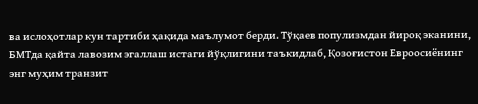ва ислоҳотлар кун тартиби ҳақида маълумот берди. Тўқаев популизмдан йироқ эканини, БМТда қайта лавозим эгаллаш истаги йўқлигини таъкидлаб, Қозоғистон Евроосиёнинг энг муҳим транзит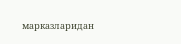марказларидан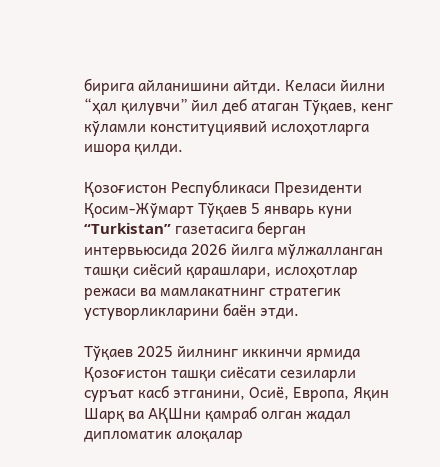бирига айланишини айтди. Келаси йилни “ҳал қилувчи” йил деб атаган Тўқаев, кенг кўламли конституциявий ислоҳотларга ишора қилди.

Қозоғистон Республикаси Президенти Қосим-Жўмарт Тўқаев 5 январь куни “Turkistan” газетасига берган интервьюсида 2026 йилга мўлжалланган ташқи сиёсий қарашлари, ислоҳотлар режаси ва мамлакатнинг стратегик устуворликларини баён этди.

Тўқаев 2025 йилнинг иккинчи ярмида Қозоғистон ташқи сиёсати сезиларли суръат касб этганини, Осиё, Европа, Яқин Шарқ ва АҚШни қамраб олган жадал дипломатик алоқалар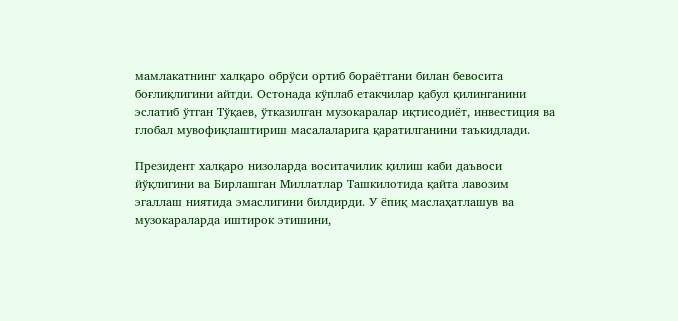мамлакатнинг халқаро обрўси ортиб бораётгани билан бевосита боғлиқлигини айтди. Остонада кўплаб етакчилар қабул қилинганини эслатиб ўтган Тўқаев, ўтказилган музокаралар иқтисодиёт, инвестиция ва глобал мувофиқлаштириш масалаларига қаратилганини таъкидлади.

Президент халқаро низоларда воситачилик қилиш каби даъвоси йўқлигини ва Бирлашган Миллатлар Ташкилотида қайта лавозим эгаллаш ниятида эмаслигини билдирди. У ёпиқ маслаҳатлашув ва музокараларда иштирок этишини,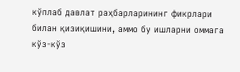кўплаб давлат раҳбарларининг фикрлари билан қизиқишини, аммо бу ишларни оммага кўз-кўз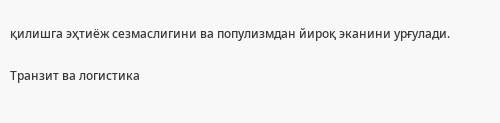қилишга эҳтиёж сезмаслигини ва популизмдан йироқ эканини урғулади.

Транзит ва логистика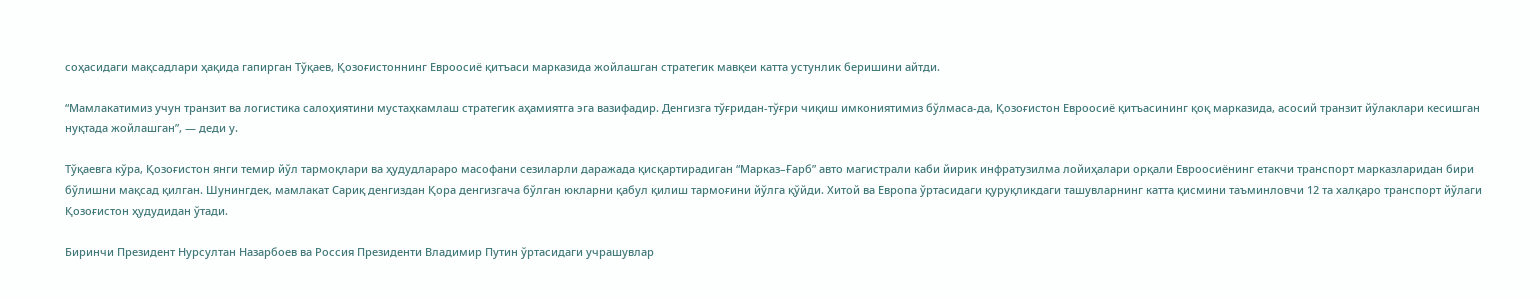соҳасидаги мақсадлари ҳақида гапирган Тўқаев, Қозоғистоннинг Евроосиё қитъаси марказида жойлашган стратегик мавқеи катта устунлик беришини айтди.

“Мамлакатимиз учун транзит ва логистика салоҳиятини мустаҳкамлаш стратегик аҳамиятга эга вазифадир. Денгизга тўғридан-тўғри чиқиш имкониятимиз бўлмаса-да, Қозоғистон Евроосиё қитъасининг қоқ марказида, асосий транзит йўлаклари кесишган нуқтада жойлашган”, — деди у.

Тўқаевга кўра, Қозоғистон янги темир йўл тармоқлари ва ҳудудлараро масофани сезиларли даражада қисқартирадиган “Марказ–Ғарб” авто магистрали каби йирик инфратузилма лойиҳалари орқали Евроосиёнинг етакчи транспорт марказларидан бири бўлишни мақсад қилган. Шунингдек, мамлакат Сариқ денгиздан Қора денгизгача бўлган юкларни қабул қилиш тармоғини йўлга қўйди. Хитой ва Европа ўртасидаги қуруқликдаги ташувларнинг катта қисмини таъминловчи 12 та халқаро транспорт йўлаги Қозоғистон ҳудудидан ўтади.

Биринчи Президент Нурсултан Назарбоев ва Россия Президенти Владимир Путин ўртасидаги учрашувлар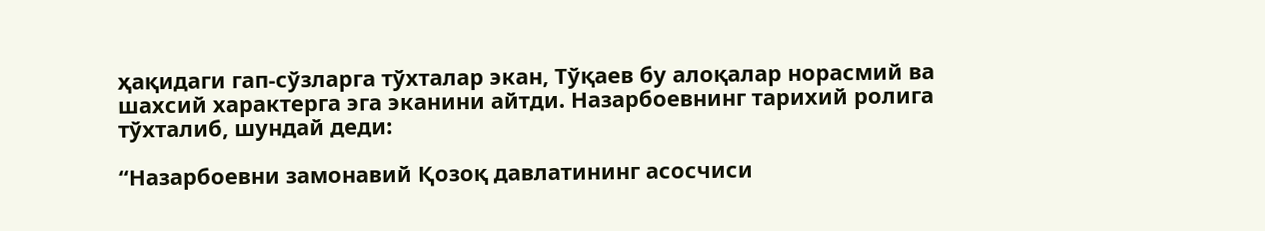ҳақидаги гап-сўзларга тўхталар экан, Тўқаев бу алоқалар норасмий ва шахсий характерга эга эканини айтди. Назарбоевнинг тарихий ролига тўхталиб, шундай деди:

“Назарбоевни замонавий Қозоқ давлатининг асосчиси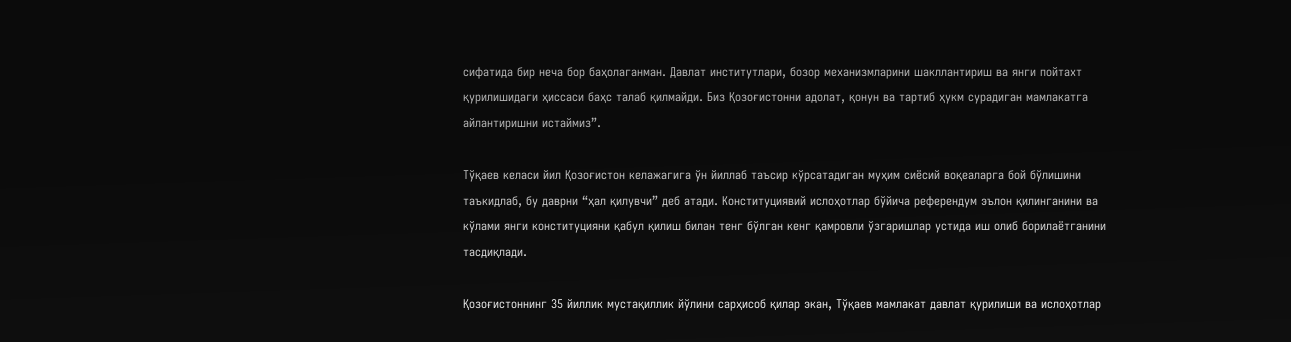сифатида бир неча бор баҳолаганман. Давлат институтлари, бозор механизмларини шакллантириш ва янги пойтахт қурилишидаги ҳиссаси баҳс талаб қилмайди. Биз Қозоғистонни адолат, қонун ва тартиб ҳукм сурадиган мамлакатга айлантиришни истаймиз”.

Тўқаев келаси йил Қозоғистон келажагига ўн йиллаб таъсир кўрсатадиган муҳим сиёсий воқеаларга бой бўлишини таъкидлаб, бу даврни “ҳал қилувчи” деб атади. Конституциявий ислоҳотлар бўйича референдум эълон қилинганини ва кўлами янги конституцияни қабул қилиш билан тенг бўлган кенг қамровли ўзгаришлар устида иш олиб борилаётганини тасдиқлади.

Қозоғистоннинг 35 йиллик мустақиллик йўлини сарҳисоб қилар экан, Тўқаев мамлакат давлат қурилиши ва ислоҳотлар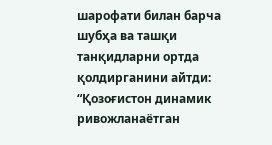шарофати билан барча шубҳа ва ташқи танқидларни ортда қолдирганини айтди: “Қозоғистон динамик ривожланаётган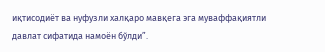иқтисодиёт ва нуфузли халқаро мавқега эга муваффақиятли давлат сифатида намоён бўлди”.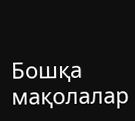Бошқа мақолалар